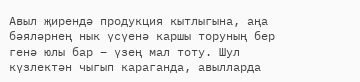Авыл җирендә продукция кытлыгына, аңа бәяләрнең нык үсүенә каршы торуның бер генә юлы бар – үзең мал тоту. Шул күзлектән чыгып караганда, авылларда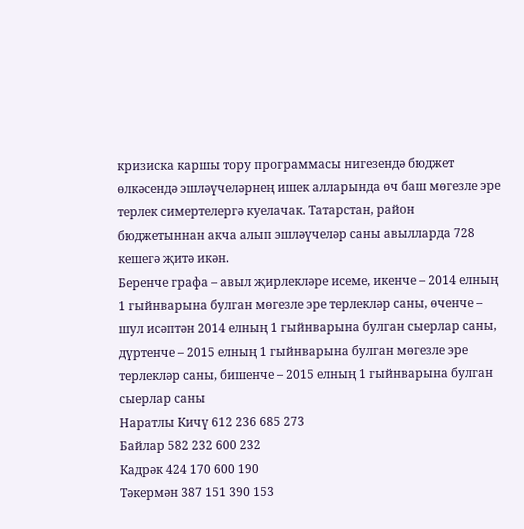кризиска каршы тору программасы нигезендә бюджет өлкәсендә эшләүчеләрнең ишек алларында өч баш мөгезле эре терлек симертелергә куелачак. Татарстан, район бюджетыннан акча алып эшләүчеләр саны авылларда 728 кешегә җитә икән.
Беренче графа – авыл җирлекләре исеме, икенче – 2014 елның 1 гыйнварына булган мөгезле эре терлекләр саны, өченче – шул исәптән 2014 елның 1 гыйнварына булган сыерлар саны, дүртенче – 2015 елның 1 гыйнварына булган мөгезле эре терлекләр саны, бишенче – 2015 елның 1 гыйнварына булган сыерлар саны
Наратлы Кичү 612 236 685 273
Байлар 582 232 600 232
Кадрәк 424 170 600 190
Тәкермән 387 151 390 153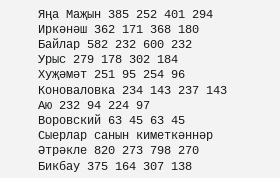Яңа Маҗын 385 252 401 294
Иркәнәш 362 171 368 180
Байлар 582 232 600 232
Урыс 279 178 302 184
Хуҗәмәт 251 95 254 96
Коноваловка 234 143 237 143
Аю 232 94 224 97
Воровский 63 45 63 45
Сыерлар санын киметкәннәр
Әтрәкле 820 273 798 270
Бикбау 375 164 307 138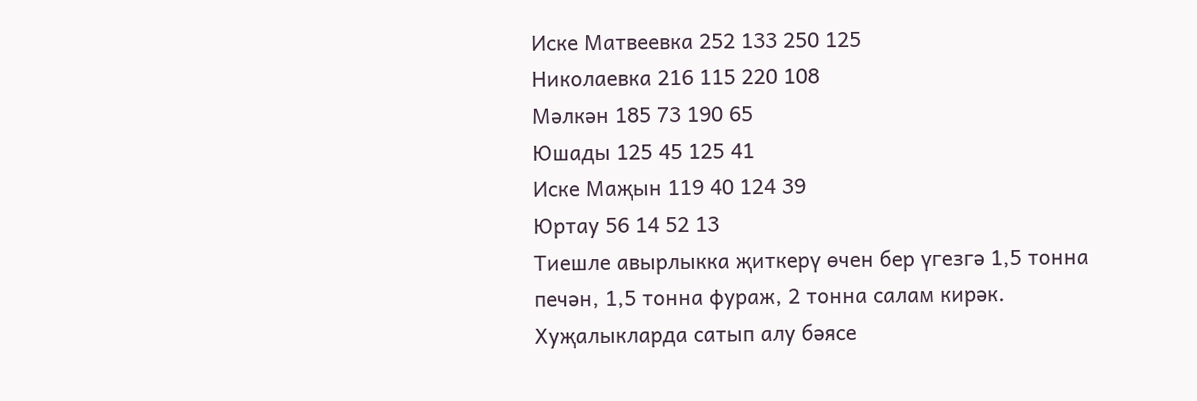Иске Матвеевка 252 133 250 125
Николаевка 216 115 220 108
Мәлкән 185 73 190 65
Юшады 125 45 125 41
Иске Маҗын 119 40 124 39
Юртау 56 14 52 13
Тиешле авырлыкка җиткерү өчен бер үгезгә 1,5 тонна печән, 1,5 тонна фураж, 2 тонна салам кирәк. Хуҗалыкларда сатып алу бәясе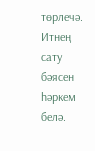төрлечә. Итнең сату бәясен һәркем белә.